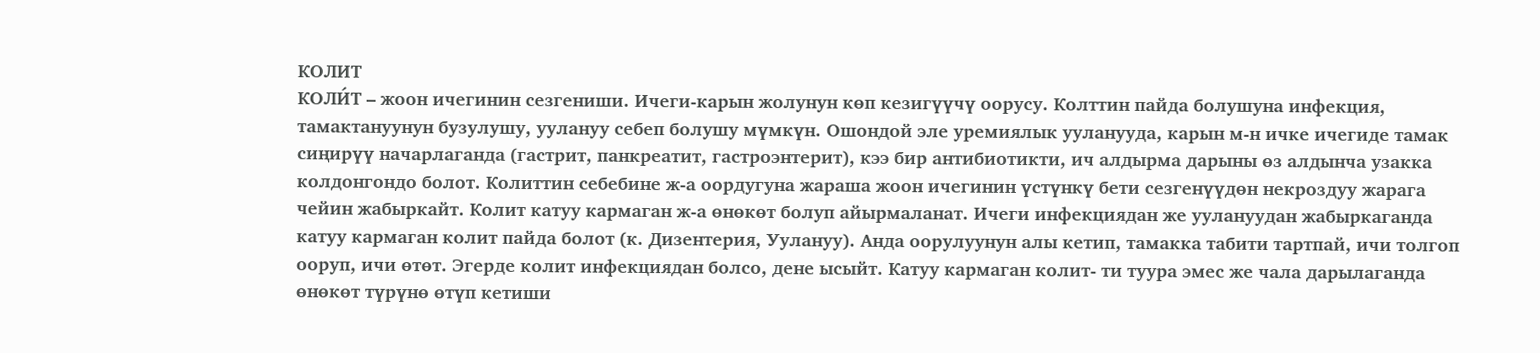КОЛИТ
КОЛИ́Т – жоон ичегинин сезгениши. Ичеги-карын жолунун көп кезигүүчү оорусу. Колттин пайда болушуна инфекция, тамактануунун бузулушу, уулануу себеп болушу мүмкүн. Ошондой эле уремиялык ууланууда, карын м-н ичке ичегиде тамак сиңирүү начарлаганда (гастрит, панкреатит, гастроэнтерит), кээ бир антибиотикти, ич алдырма дарыны өз алдынча узакка колдонгондо болот. Колиттин себебине ж-а оордугуна жараша жоон ичегинин үстүнкү бети сезгенүүдөн некроздуу жарага чейин жабыркайт. Колит катуу кармаган ж-а өнөкөт болуп айырмаланат. Ичеги инфекциядан же уулануудан жабыркаганда катуу кармаган колит пайда болот (к. Дизентерия, Уулануу). Анда оорулуунун алы кетип, тамакка табити тартпай, ичи толгоп ооруп, ичи өтөт. Эгерде колит инфекциядан болсо, дене ысыйт. Катуу кармаган колит- ти туура эмес же чала дарылаганда өнөкөт түрүнө өтүп кетиши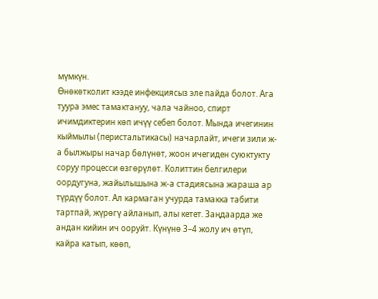мүмкүн.
Өнөкөтколит кээде инфекциясыз эле пайда болот. Ага туура эмес тамактануу, чала чайноо, спирт ичимдиктерин көп ичүү себеп болот. Мында ичегинин кыймылы (перистальтикасы) начарлайт, ичеги зили ж-а былжыры начар бөлүнөт, жоон ичегиден суюктукту соруу процесси өзгөрүлөт. Колиттин белгилери оордугуна, жайылышына ж-а стадиясына жараша ар түрдүү болот. Ал кармаган учурда тамакка табити тартпай, жүрөгү айланып, алы кетет. Заңдаарда же андан кийин ич ооруйт. Күнүнө 3–4 жолу ич өтүп, кайра катып, көөп,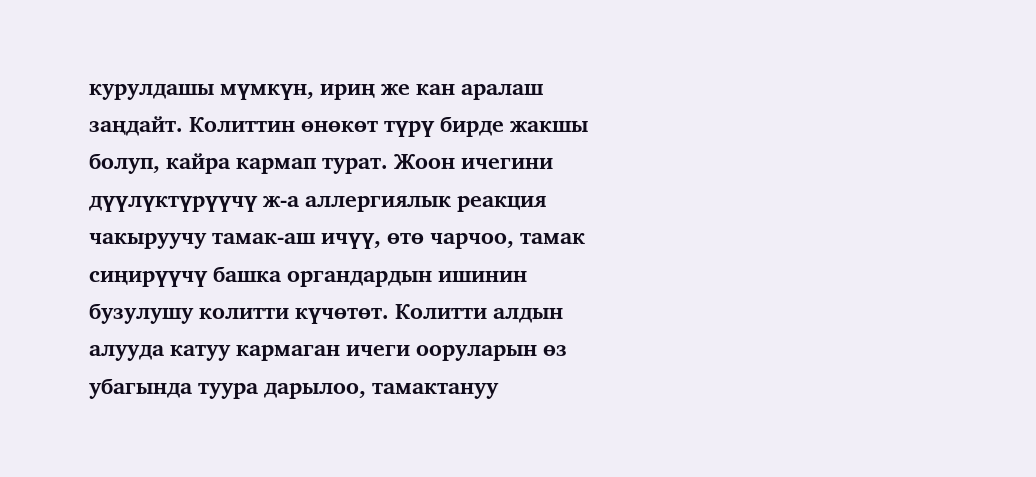курулдашы мүмкүн, ириң же кан аралаш заңдайт. Колиттин өнөкөт түрү бирде жакшы болуп, кайра кармап турат. Жоон ичегини дүүлүктүрүүчү ж-а аллергиялык реакция чакыруучу тамак-аш ичүү, өтө чарчоо, тамак сиңирүүчү башка органдардын ишинин бузулушу колитти күчөтөт. Колитти алдын алууда катуу кармаган ичеги ооруларын өз убагында туура дарылоо, тамактануу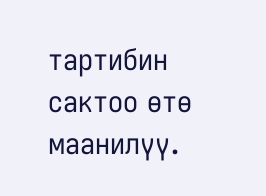тартибин сактоо өтө маанилүү.